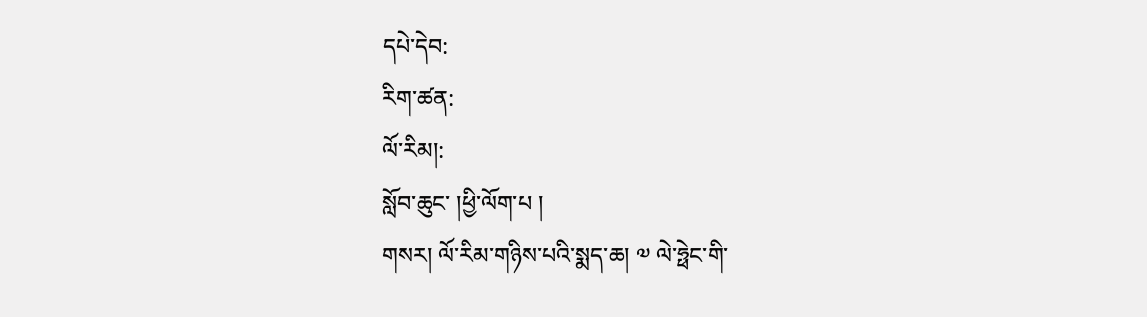དཔེ་དེབ:
རིག་ཚན:
ལོ་རིམ།:
སློབ་ཆུང་ །ཕྱི་ལོག་པ །
གསར། ལོ་རིམ་གཉིས་པའི་སྨད་ཆ། ༧ ལེ་ཧྥེང་གི་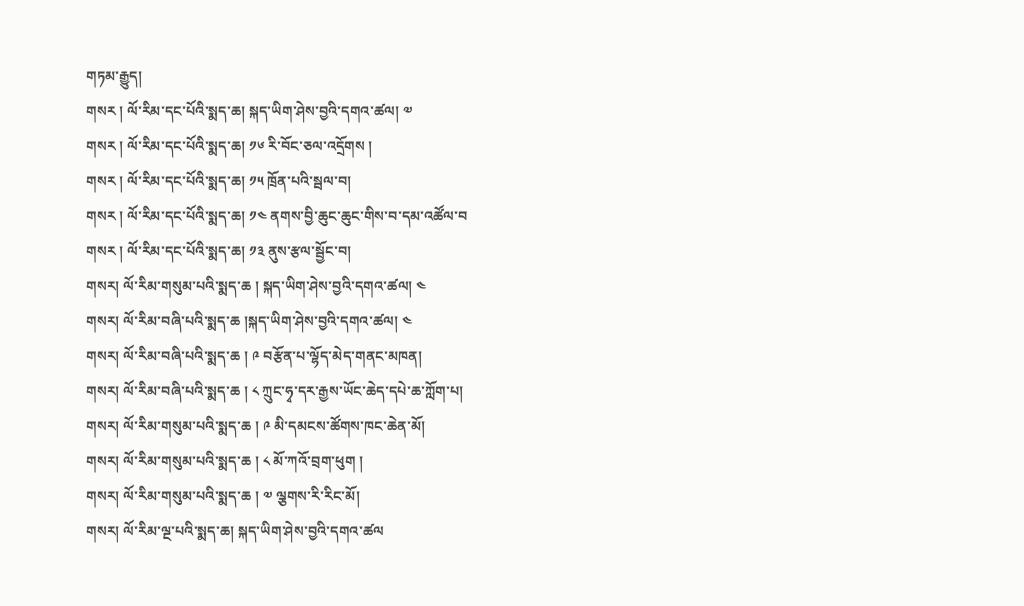གཏམ་རྒྱུད།
གསར ། ལོ་རིམ་དང་པོའི་སྨད་ཆ། སྐད་ཡིག་ཤེས་བྱའི་དགའ་ཚལ། ༧
གསར ། ལོ་རིམ་དང་པོའི་སྨད་ཆ། ༡༦ རི་བོང་ཅལ་འདྲོགས །
གསར ། ལོ་རིམ་དང་པོའི་སྨད་ཆ། ༡༥ ཁྲོན་པའི་སྦལ་བ།
གསར ། ལོ་རིམ་དང་པོའི་སྨད་ཆ། ༡༤ ནགས་བྱི་ཆུང་ཆུང་གིས་བ་དམ་འཚོལ་བ
གསར ། ལོ་རིམ་དང་པོའི་སྨད་ཆ། ༡༣ ནུས་རྩལ་སྦྱོང་བ།
གསར། ལོ་རིམ་གསུམ་པའི་སྨད་ཆ ། སྐད་ཡིག་ཤེས་བྱའི་དགའ་ཚལ། ༤
གསར། ལོ་རིམ་བཞི་པའི་སྨད་ཆ །སྐད་ཡིག་ཤེས་བྱའི་དགའ་ཚལ། ༤
གསར། ལོ་རིམ་བཞི་པའི་སྨད་ཆ ། ༩ བརྩོན་པ་ལྷོད་མེད་གནང་མཁན།
གསར། ལོ་རིམ་བཞི་པའི་སྨད་ཆ ། ༨ ཀྲུང་ཧྭ་དར་རྒྱས་ཡོང་ཆེད་དཔེ་ཆ་ཀློག་པ།
གསར། ལོ་རིམ་གསུམ་པའི་སྨད་ཆ ། ༩ མི་དམངས་ཚོགས་ཁང་ཆེན་མོ།
གསར། ལོ་རིམ་གསུམ་པའི་སྨད་ཆ ། ༨ མོ་ཀའོ་བྲག་ཕུག །
གསར། ལོ་རིམ་གསུམ་པའི་སྨད་ཆ ། ༧ ལྕགས་རི་རིང་མོ།
གསར། ལོ་རིམ་ལྔ་པའི་སྨད་ཆ། སྐད་ཡིག་ཤེས་བྱའི་དགའ་ཚལ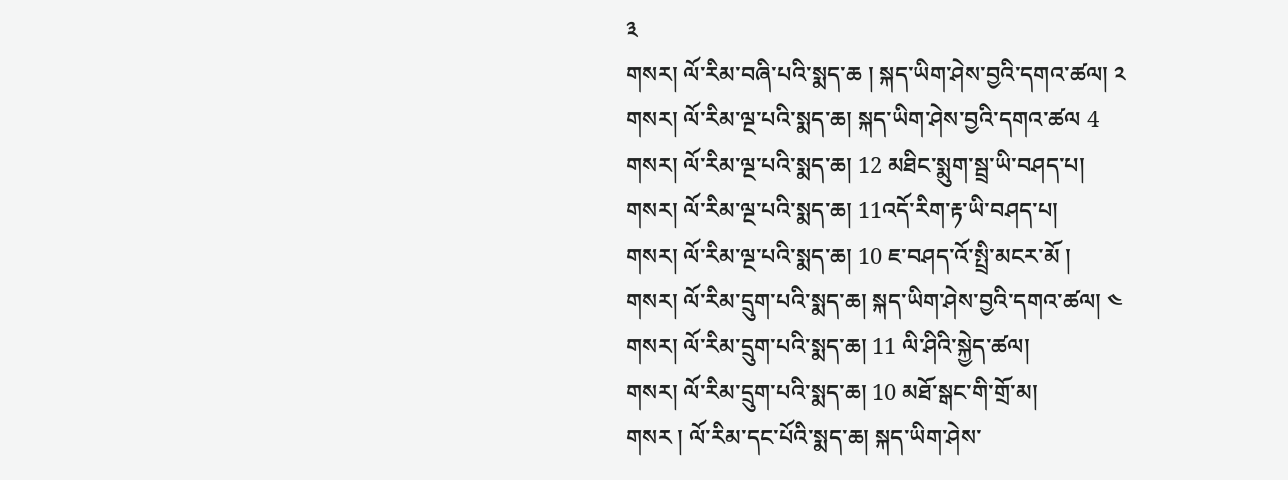༣
གསར། ལོ་རིམ་བཞི་པའི་སྨད་ཆ ། སྐད་ཡིག་ཤེས་བྱའི་དགའ་ཚལ། ༢
གསར། ལོ་རིམ་ལྔ་པའི་སྨད་ཆ། སྐད་ཡིག་ཤེས་བྱའི་དགའ་ཚལ 4
གསར། ལོ་རིམ་ལྔ་པའི་སྨད་ཆ། 12 མཐིང་སྨུག་སྦྲ་ཡི་བཤད་པ།
གསར། ལོ་རིམ་ལྔ་པའི་སྨད་ཆ། 11འདོ་རིག་རྟ་ཡི་བཤད་པ།
གསར། ལོ་རིམ་ལྔ་པའི་སྨད་ཆ། 10 ཇ་བཤད་འོ་སྤྲི་མངར་མོ །
གསར། ལོ་རིམ་དྲུག་པའི་སྨད་ཆ། སྐད་ཡིག་ཤེས་བྱའི་དགའ་ཚལ། ༤
གསར། ལོ་རིམ་དྲུག་པའི་སྨད་ཆ། 11 ལི་ཤིའི་སྐྱེད་ཚལ།
གསར། ལོ་རིམ་དྲུག་པའི་སྨད་ཆ། 10 མཐོ་སྒང་གི་གྲོ་མ།
གསར ། ལོ་རིམ་དང་པོའི་སྨད་ཆ། སྐད་ཡིག་ཤེས་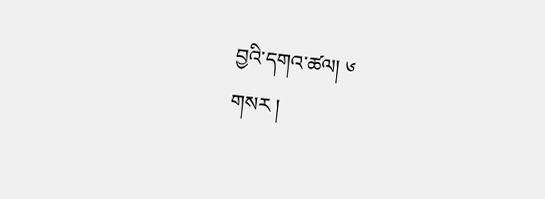བྱའི་དགའ་ཚལ། ༦
གསར །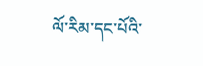ལོ་རིམ་དང་པོའི་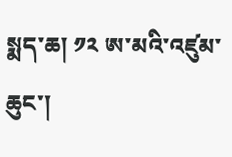སྨད་ཆ། ༡༢ ཨ་མའི་འཛུམ་ཆུང་།